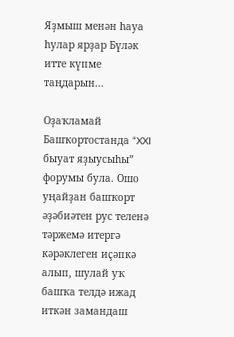Яҙмыш менән һауа һулар ярҙар Бүләк итте күпме таңдарын...

Оҙаҡламай Башҡортостанда “XXI быуат яҙыусыһы” форумы була. Ошо уңайҙан башҡорт әҙәбиәтен рус теленә тәржемә итергә кәрәклеген иҫәпкә алып, шулай уҡ башҡа телдә ижад иткән замандаш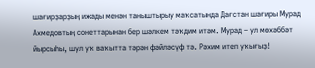шағирҙарҙың ижады менән таныштырыу маҡсатында Дағстан шағиры Мурад Ахмедовтың сонеттарынан бер шәлкем тәҡдим итәм. Мурад – ул мөхәббәт йырсыһы, шул уҡ ваҡытта тәрән фәйләсүф тә. Рәхим итеп уҡығыҙ!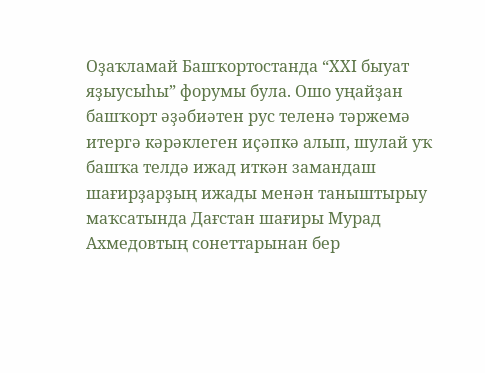Оҙаҡламай Башҡортостанда “XXI быуат яҙыусыһы” форумы була. Ошо уңайҙан башҡорт әҙәбиәтен рус теленә тәржемә итергә кәрәклеген иҫәпкә алып, шулай уҡ башҡа телдә ижад иткән замандаш шағирҙарҙың ижады менән таныштырыу маҡсатында Дағстан шағиры Мурад Ахмедовтың сонеттарынан бер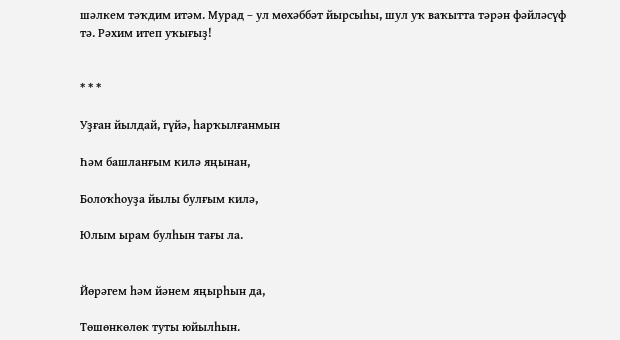шәлкем тәҡдим итәм. Мурад – ул мөхәббәт йырсыһы, шул уҡ ваҡытта тәрән фәйләсүф тә. Рәхим итеп уҡығыҙ!


* * *

Уҙған йылдай, гүйә, һарҡылғанмын

Һәм башланғым килә яңынан,

Болоҡһоуҙа йылы булғым килә,

Юлым ырам булһын тағы ла.


Йөрәгем һәм йәнем яңырһын да,

Төшөнкөлөк туты юйылһын.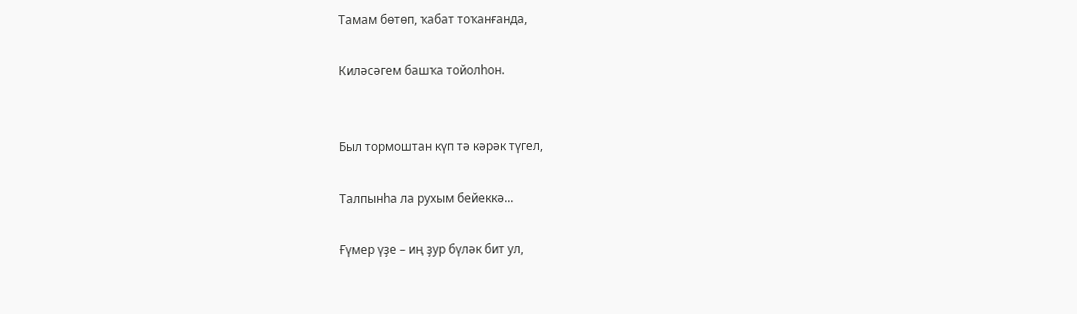Тамам бөтөп, ҡабат тоҡанғанда,

Киләсәгем башҡа тойолһон.


Был тормоштан күп тә кәрәк түгел,

Талпынһа ла рухым бейеккә...

Ғүмер үҙе – иң ҙур бүләк бит ул,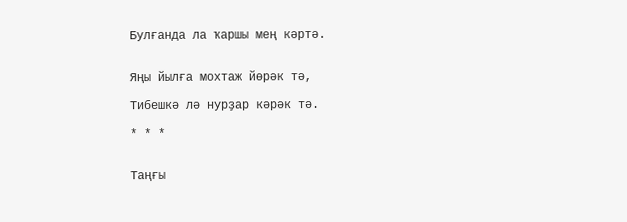Булғанда ла ҡаршы мең кәртә.


Яңы йылға мохтаж йөрәк тә,

Тибешкә лә нурҙар кәрәк тә.

* * *


Таңғы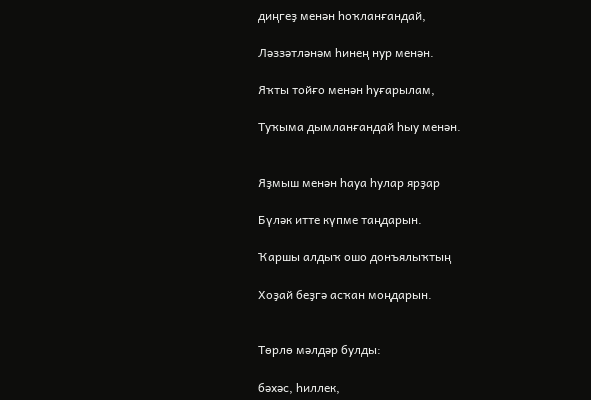диңгеҙ менән һоҡланғандай,

Ләззәтләнәм һинең нур менән.

Яҡты тойғо менән һуғарылам,

Туҡыма дымланғандай һыу менән.


Яҙмыш менән һауа һулар ярҙар

Бүләк итте күпме таңдарын.

Ҡаршы алдыҡ ошо донъялыҡтың

Хоҙай беҙгә асҡан моңдарын.


Төрлө мәлдәр булды:

бәхәс, һиллек,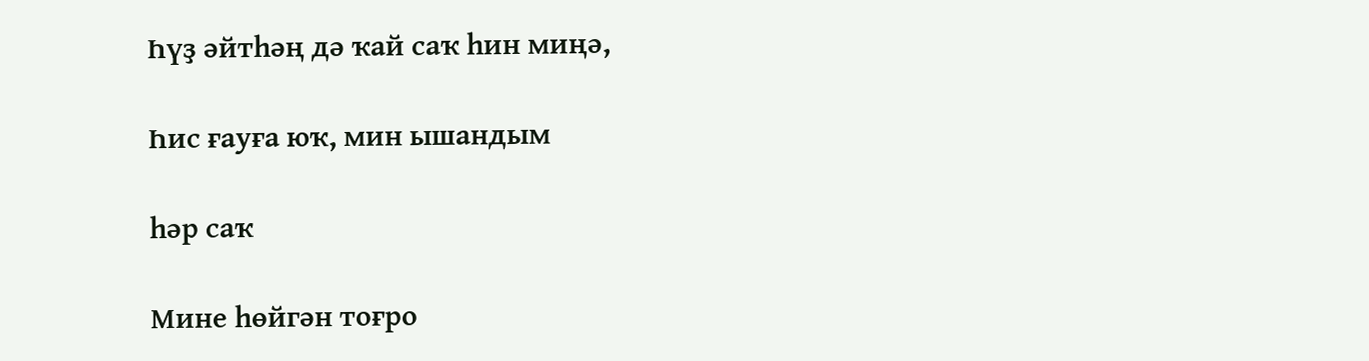Һүҙ әйтһәң дә ҡай саҡ һин миңә,

Һис ғауға юҡ, мин ышандым

һәр саҡ

Мине һөйгән тоғро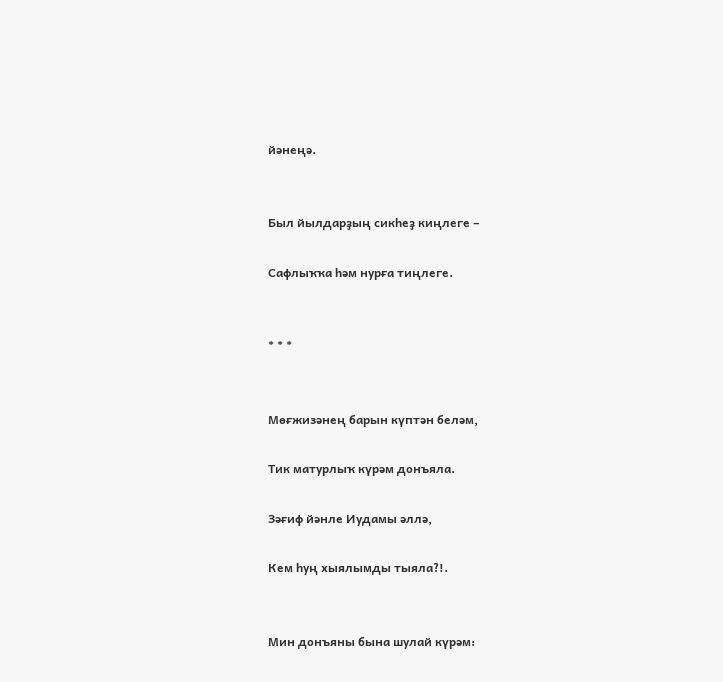йәнеңә.


Был йылдарҙың сикһеҙ киңлеге –

Сафлыҡҡа һәм нурға тиңлеге.


* * *


Мөғжизәнең барын күптән беләм,

Тик матурлыҡ күрәм донъяла.

Зәғиф йәнле Иудамы әллә,

Кем һуң хыялымды тыяла?!.


Мин донъяны бына шулай күрәм: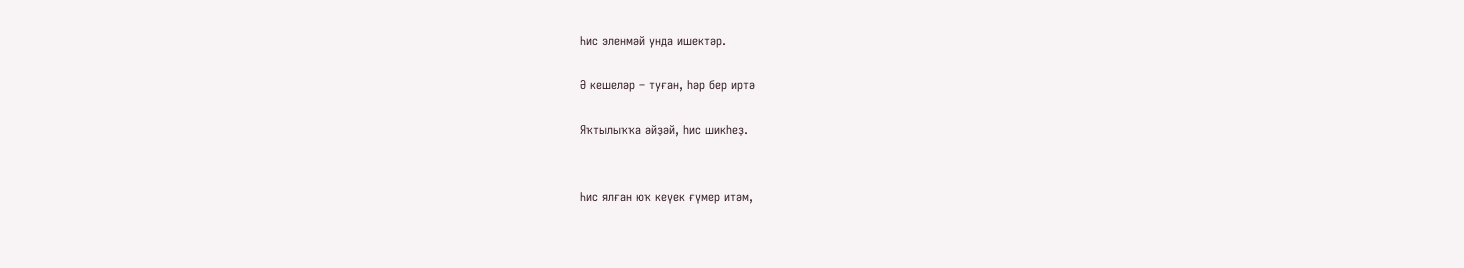Һис эленмәй унда ишектәр.

Ә кешеләр – туған, һәр бер иртә

Яҡтылыҡҡа әйҙәй, һис шикһеҙ.


Һис ялған юҡ кеүек ғүмер итәм,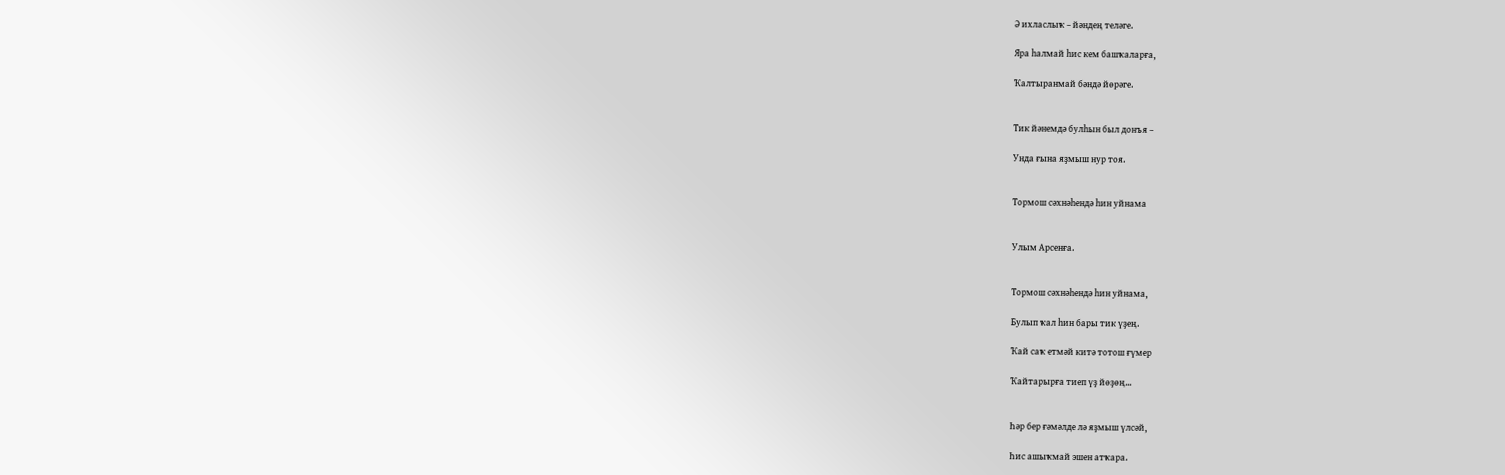Ә ихласлыҡ – йәндең теләге.

Яра һалмай һис кем башҡаларға,

Ҡалтыранмай бәндә йөрәге.


Тик йәнемдә булһын был донъя –

Унда ғына яҙмыш нур тоя.


Тормош сәхнәһендә һин уйнама


Улым Арсенға.


Тормош сәхнәһендә һин уйнама,

Булып ҡал һин бары тик үҙең.

Ҡай саҡ етмәй китә тотош ғүмер

Ҡайтарырға тиеп үҙ йөҙөң...


Һәр бер ғәмәлде лә яҙмыш үлсәй,

Һис ашыҡмай эшен атҡара.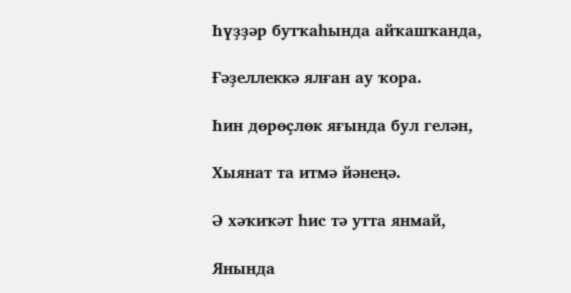Һүҙҙәр бутҡаһында айҡашҡанда,

Ғәҙеллеккә ялған ау ҡора.

Һин дөрөҫлөк яғында бул гелән,

Хыянат та итмә йәнеңә.

Ә хәҡиҡәт һис тә утта янмай,

Янында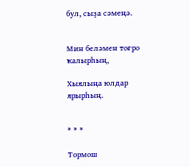бул, сыҙа сәмеңә.


Мин беләмен тоғро ҡалырһың,

Хыялыңа юлдар ярырһың.


* * *

Тормош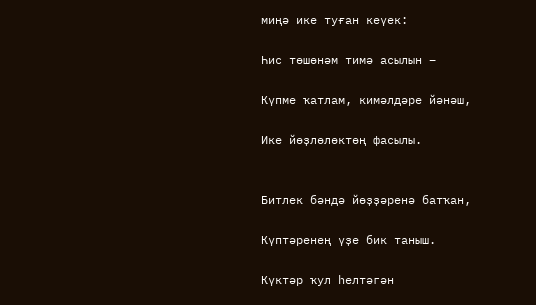миңә ике туған кеүек:

Һис төшөнәм тимә асылын –

Күпме ҡатлам, кимәлдәре йәнәш,

Ике йөҙлөлөктөң фасылы.


Битлек бәндә йөҙҙәренә батҡан,

Күптәренең үҙе бик таныш.

Күктәр ҡул һелтәгән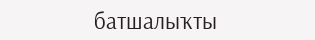батшалыҡты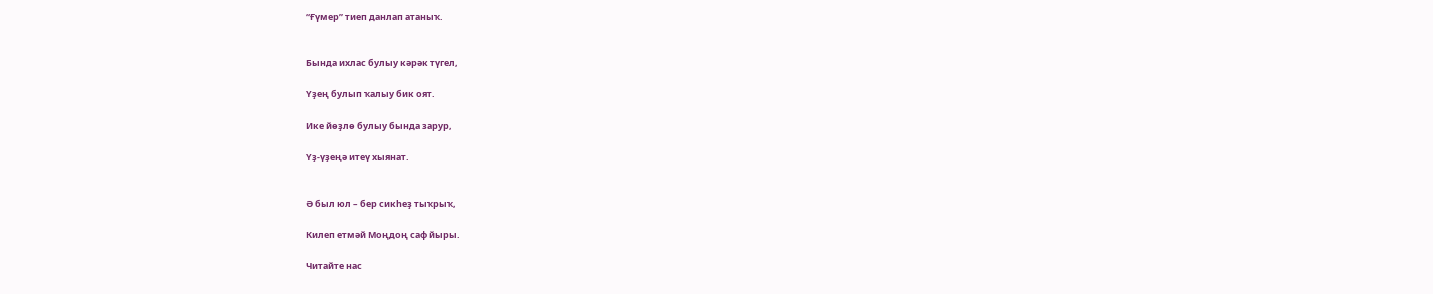“Ғүмер” тиеп данлап атаныҡ.


Бында ихлас булыу кәрәк түгел,

Үҙең булып ҡалыу бик оят.

Ике йөҙлө булыу бында зарур,

Үҙ-үҙеңә итеү хыянат.


Ә был юл – бер сикһеҙ тыҡрыҡ,

Килеп етмәй Моңдоң саф йыры.

Читайте нас